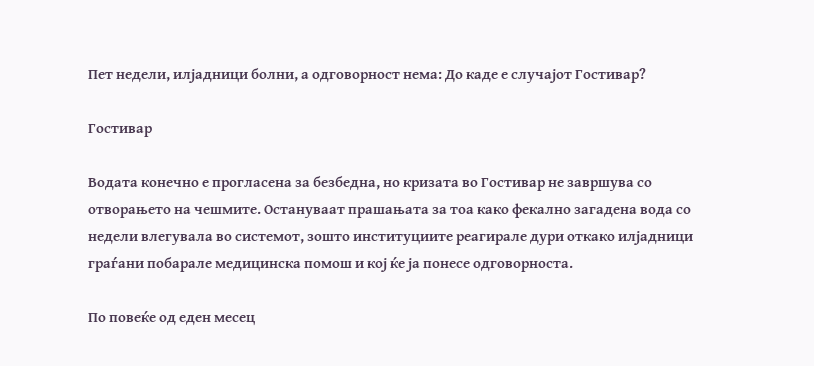Пет недели, илјадници болни, а одговорност нема: До каде е случајот Гостивар?

Гостивар

Водата конечно е прогласена за безбедна, но кризата во Гостивар не завршува со отворањето на чешмите. Остануваат прашањата за тоа како фекално загадена вода со недели влегувала во системот, зошто институциите реагирале дури откако илјадници граѓани побарале медицинска помош и кој ќе ја понесе одговорноста.

По повеќе од еден месец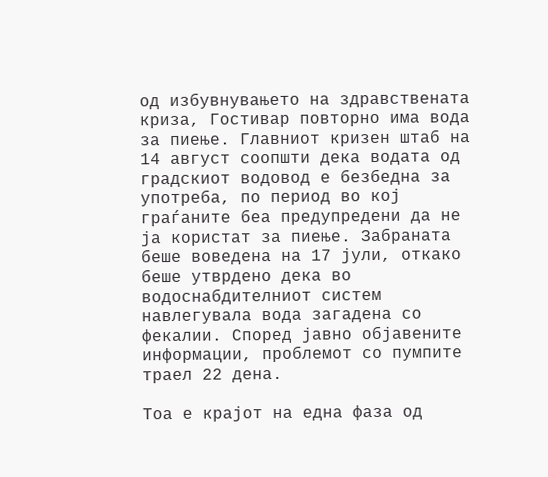од избувнувањето на здравствената криза, Гостивар повторно има вода за пиење. Главниот кризен штаб на 14 август соопшти дека водата од градскиот водовод е безбедна за употреба, по период во кој граѓаните беа предупредени да не ја користат за пиење. Забраната беше воведена на 17 јули, откако беше утврдено дека во водоснабдителниот систем навлегувала вода загадена со фекалии. Според јавно објавените информации, проблемот со пумпите траел 22 дена.

Тоа е крајот на една фаза од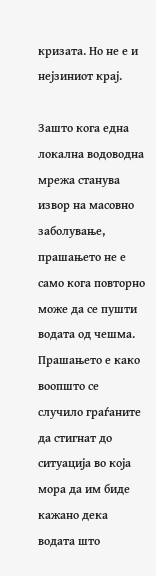кризата. Но не е и нејзиниот крај.

Зашто кога една локална водоводна мрежа станува извор на масовно заболување, прашањето не е само кога повторно може да се пушти водата од чешма. Прашањето е како воопшто се случило граѓаните да стигнат до ситуација во која мора да им биде кажано дека водата што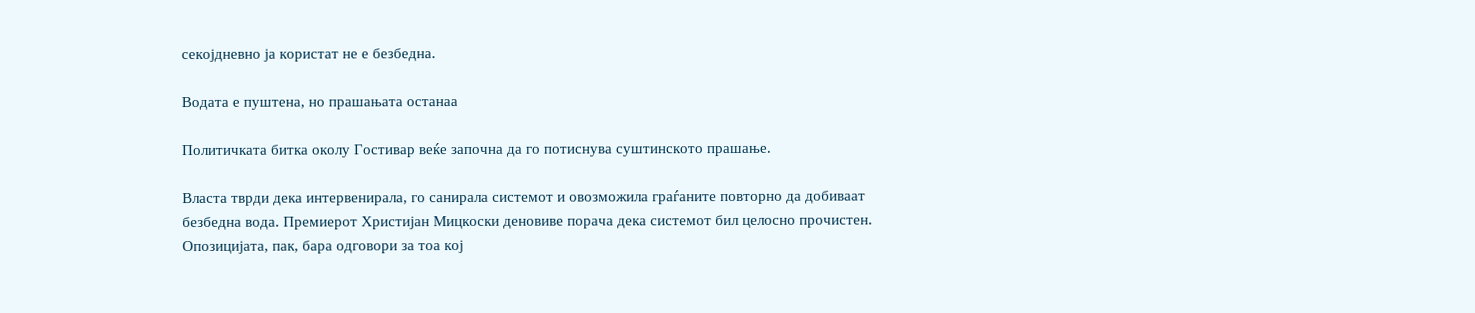секојдневно ја користат не е безбедна.

Водата е пуштена, но прашањата останаа

Политичката битка околу Гостивар веќе започна да го потиснува суштинското прашање.

Власта тврди дека интервенирала, го санирала системот и овозможила граѓаните повторно да добиваат безбедна вода. Премиерот Христијан Мицкоски деновиве порача дека системот бил целосно прочистен. Опозицијата, пак, бара одговори за тоа кој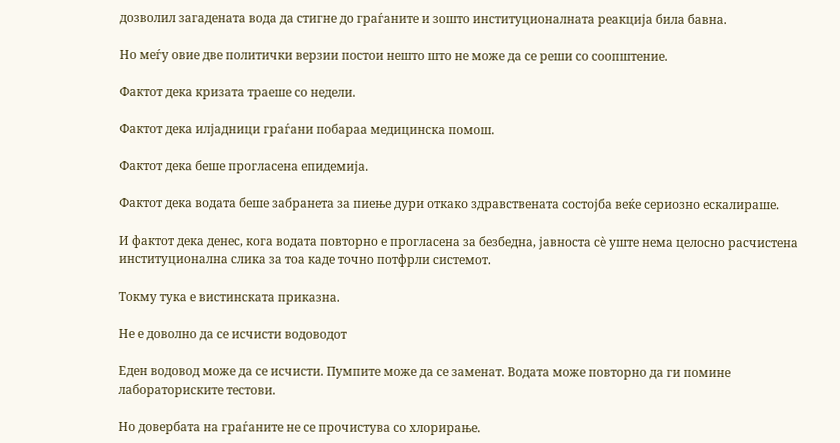дозволил загадената вода да стигне до граѓаните и зошто институционалната реакција била бавна.

Но меѓу овие две политички верзии постои нешто што не може да се реши со соопштение.

Фактот дека кризата траеше со недели.

Фактот дека илјадници граѓани побараа медицинска помош.

Фактот дека беше прогласена епидемија.

Фактот дека водата беше забранета за пиење дури откако здравствената состојба веќе сериозно ескалираше.

И фактот дека денес, кога водата повторно е прогласена за безбедна, јавноста сè уште нема целосно расчистена институционална слика за тоа каде точно потфрли системот.

Токму тука е вистинската приказна.

Не е доволно да се исчисти водоводот

Еден водовод може да се исчисти. Пумпите може да се заменат. Водата може повторно да ги помине лабораториските тестови.

Но довербата на граѓаните не се прочистува со хлорирање.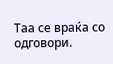Таа се враќа со одговори.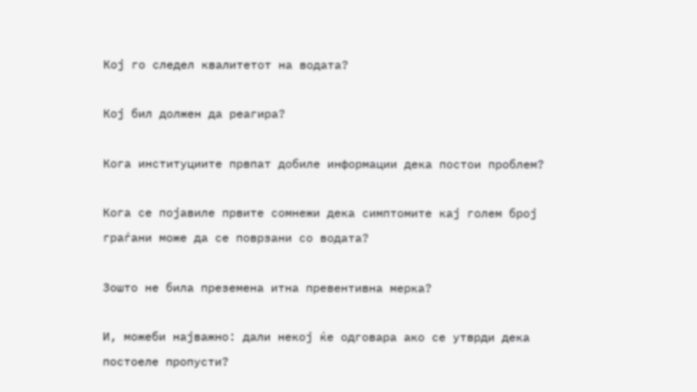Кој го следел квалитетот на водата?

Кој бил должен да реагира?

Кога институциите првпат добиле информации дека постои проблем?

Кога се појавиле првите сомнежи дека симптомите кај голем број граѓани може да се поврзани со водата?

Зошто не била преземена итна превентивна мерка?

И, можеби најважно: дали некој ќе одговара ако се утврди дека постоеле пропусти?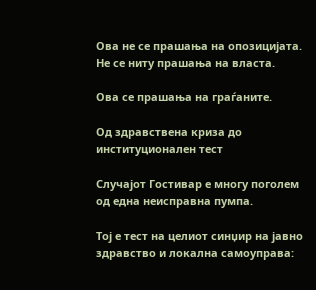Ова не се прашања на опозицијата. Не се ниту прашања на власта.

Ова се прашања на граѓаните.

Од здравствена криза до институционален тест

Случајот Гостивар е многу поголем од една неисправна пумпа.

Тој е тест на целиот синџир на јавно здравство и локална самоуправа: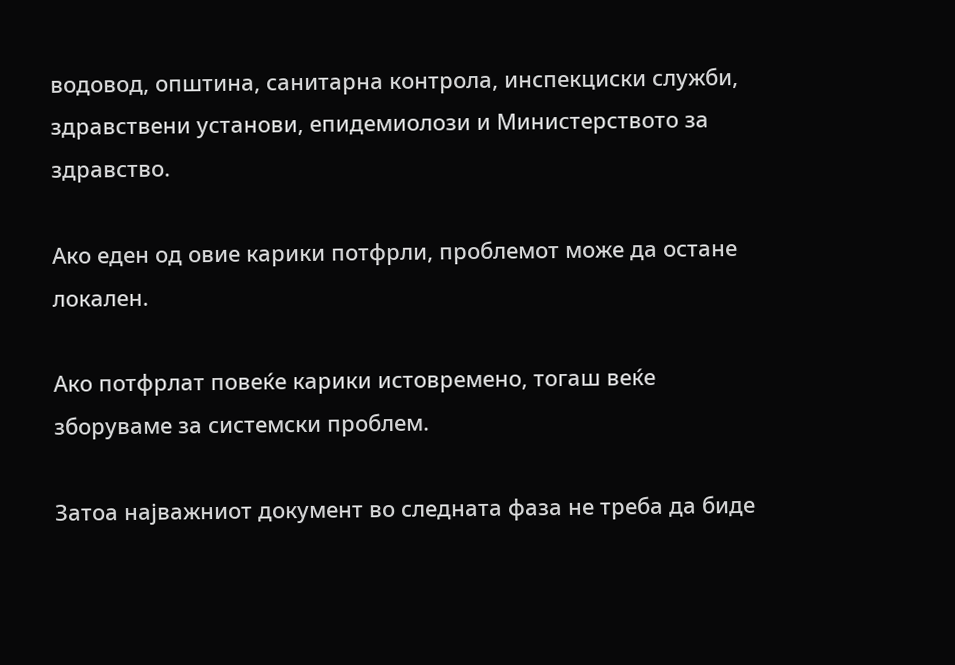водовод, општина, санитарна контрола, инспекциски служби, здравствени установи, епидемиолози и Министерството за здравство.

Ако еден од овие карики потфрли, проблемот може да остане локален.

Ако потфрлат повеќе карики истовремено, тогаш веќе зборуваме за системски проблем.

Затоа најважниот документ во следната фаза не треба да биде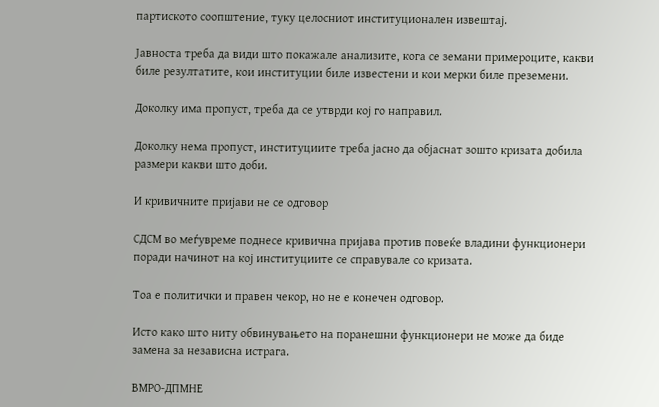партиското соопштение, туку целосниот институционален извештај.

Јавноста треба да види што покажале анализите, кога се земани примероците, какви биле резултатите, кои институции биле известени и кои мерки биле преземени.

Доколку има пропуст, треба да се утврди кој го направил.

Доколку нема пропуст, институциите треба јасно да објаснат зошто кризата добила размери какви што доби.

И кривичните пријави не се одговор

СДСМ во меѓувреме поднесе кривична пријава против повеќе владини функционери поради начинот на кој институциите се справувале со кризата.

Тоа е политички и правен чекор, но не е конечен одговор.

Исто како што ниту обвинувањето на поранешни функционери не може да биде замена за независна истрага.

ВМРО-ДПМНЕ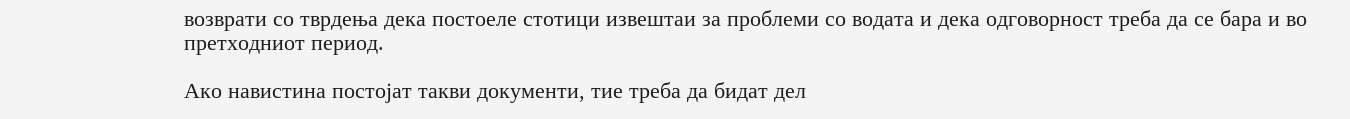возврати со тврдења дека постоеле стотици извештаи за проблеми со водата и дека одговорност треба да се бара и во претходниот период.

Ако навистина постојат такви документи, тие треба да бидат дел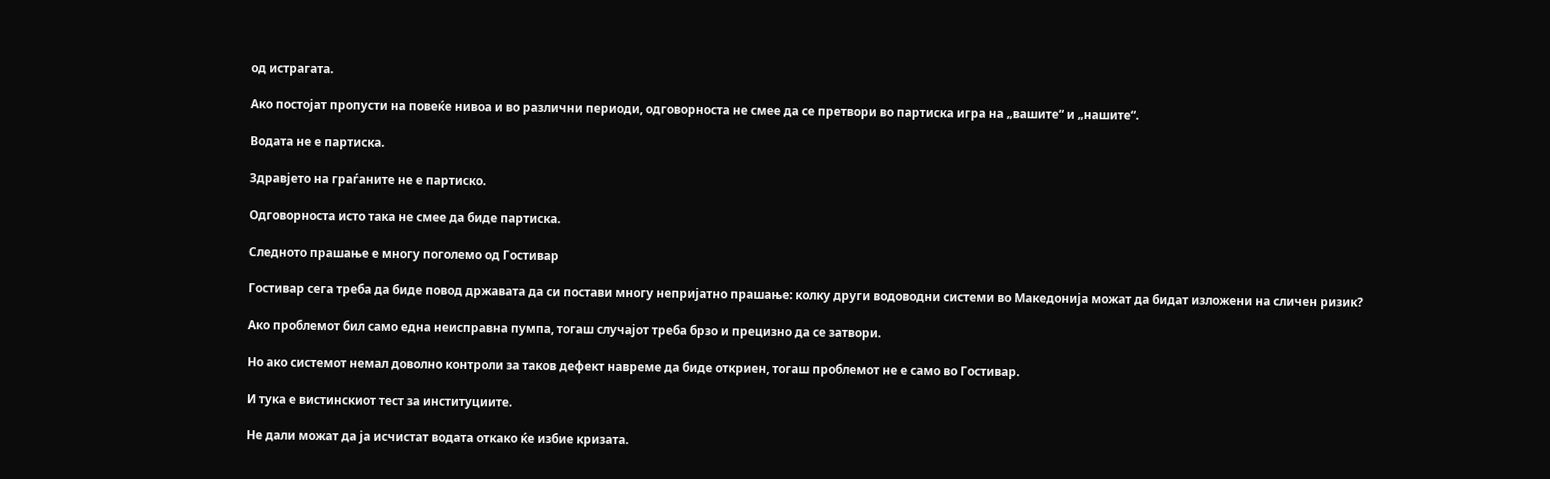од истрагата.

Ако постојат пропусти на повеќе нивоа и во различни периоди, одговорноста не смее да се претвори во партиска игра на „вашите“ и „нашите“.

Водата не е партиска.

Здравјето на граѓаните не е партиско.

Одговорноста исто така не смее да биде партиска.

Следното прашање е многу поголемо од Гостивар

Гостивар сега треба да биде повод државата да си постави многу непријатно прашање: колку други водоводни системи во Македонија можат да бидат изложени на сличен ризик?

Ако проблемот бил само една неисправна пумпа, тогаш случајот треба брзо и прецизно да се затвори.

Но ако системот немал доволно контроли за таков дефект навреме да биде откриен, тогаш проблемот не е само во Гостивар.

И тука е вистинскиот тест за институциите.

Не дали можат да ја исчистат водата откако ќе избие кризата.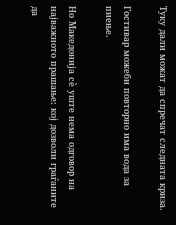Туку дали можат да спречат следната криза.

Гостивар можеби повторно има вода за пиење.

Но Македонија сè уште нема одговор на најважното прашање: кој дозволи граѓаните да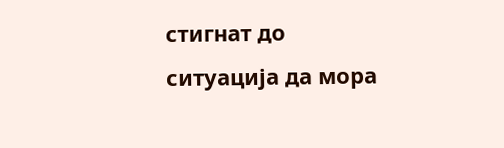стигнат до ситуација да мора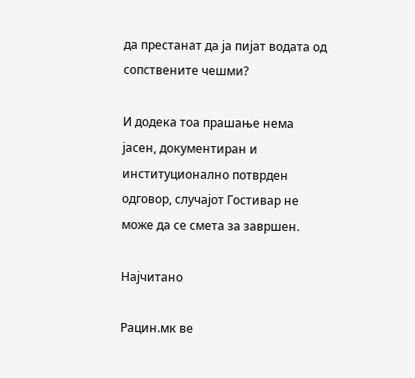да престанат да ја пијат водата од сопствените чешми?

И додека тоа прашање нема јасен, документиран и институционално потврден одговор, случајот Гостивар не може да се смета за завршен.

Најчитано

Рацин.мк ве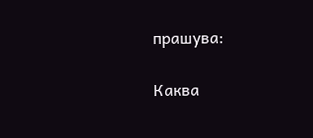прашува:

Каква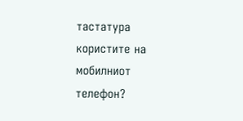тастатура користите на мобилниот телефон?